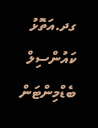ގދ.އަތޮޅު ކައުންސިލް ބެޑްމިންޓަން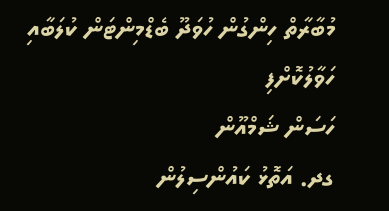މުބާރާތް ހިންގުން ހުވަދޫ ބެޑްމިންޓަން ކުލަބާއި ހަވާލުކޮށްފި
ހަސަން ޝަމްއޫން
ގދ. އަތޮޅު ކައުންސިލުން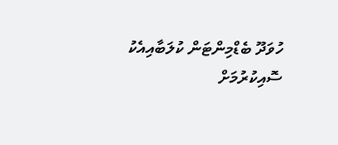ހުވަދޫ ބެޑްމިންޓަން ކުލަބާއިއެކު ސޮއިކުރުމަށް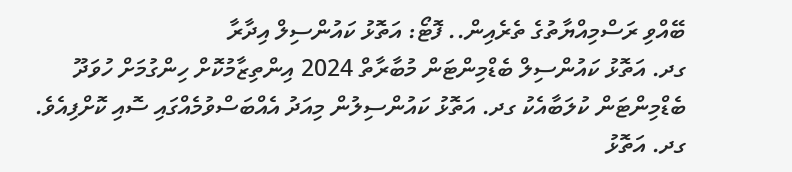ބޭއްވި ރަސްމިއްޔާތުގެ ތެރެއިން.. ފޮޓޯ: އަތޮޅު ކައުންސިލް އިދާރާ
ގދ. އަތޮޅު ކައުންސިލް ބެޑްމިންޓަން މުބާރާތް 2024 އިންތިޒާމުކޮށް ހިންގުމަށް ހުވަދޫ ބެޑްމިންޓަން ކުލަބާއެކު ގދ. އަތޮޅު ކައުންސިލުން މިއަދު އެއްބަސްވުމެއްގައި ސޮއި ކޮށްފިއެވެ.
ގދ. އަތޮޅު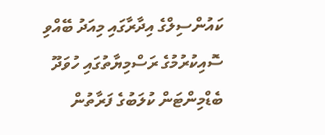ކައުންސިލްގެ އިދާރާގައި މިއަދު ބޭއްވި ސޮއިކުރުމުގެ ރަސްމިޔާތުގައި ހުވަދޫ ބެޑްމިންޓަން ކުލަބުގެ ފަރާތުން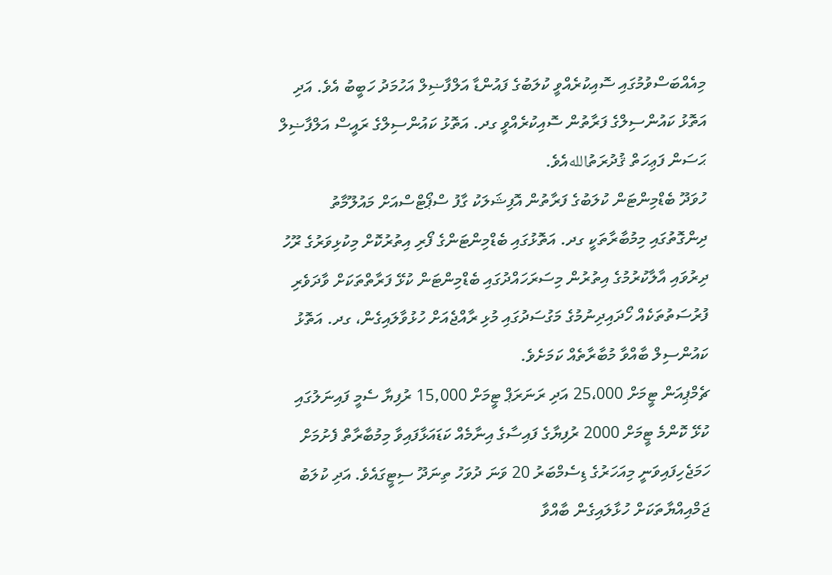މިއެއްބަސްވުމުގައި ސޮއިކުރެއްވީ ކުލަބުގެ ފައުންޑާ އަލްފާޟިލް އަހުމަދު ހަބީބު އެވެ. އަދި އަތޮޅު ކައުންސިލްގެ ފަރާތުން ސޮއިކުރެއްވީ ގދ. އަތޮޅު ކައުންސިލްގެ ރައީސް އަލްފާޟިލް ޙަސަން ފަޢިހަތް ޤުދުރަތުاللهއެވެ.
ހުވަދޫ ބެޑްމިންޓަން ކުލަބުގެ ފަރާތުން އޮފިޝަލަކު ގާފު ސްޕޯޓްސްއަށް މައުލޫމާތު ދިންގޮތުގައި މިމުބާރާތަކީ ގދ. އަތޮޅުގައި ބެޑްމިންޓަންގެ ފޯރި އިތުރުކޮށް މިކުޅިވަރުގެ ރޫހު ދިރުވައި އާލާކުރުމުގެ އިތުރުން މިސަރަހައްދުގައި ބެޑްމިންޓަން ކުޅޭ ފަރާތްތަކަށް ވާދަވެރި ފުރުސަތުތަކެއް ހޯދައިދިނުމުގެ މަގުސަދުގައި މުޅި ރާއްޖެއަށް ހުޅުވާލައިގެން، ގދ. އަތޮޅު ކައުންސިލް ބާއްވާ މުބާރާތެއް ކަމަށެވެ.
ޗެމްޕިއަން ޓީމަށް 25،000 އަދި ރަނަރަޕް ޓީމަށް 15,000 ރުފިޔާ ސެމީ ފައިނަލުގައި ކުޅޭ ކޮންމެ ޓީމަށް 2000 ރުފިޔާގެ ފައިސާގެ އިނާމެއް ކަޑައަޅާފައިވާ މިމުބާރާތް ފެށުމަށް ހަމަޖެހިފައިވަނީ މިއަހަރުގެ ޑިސެމްބަރު 20 ވަނަ ދުވަހު ތިނަދޫ ސިޓީގައެވެ. އަދި ކުލަބު ޖަމްއިއްޔާތަކަށް ހުޅާލައިގެން ބާއްވާ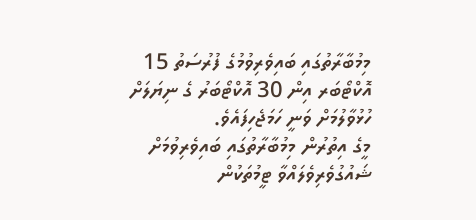މިމުބާރާތުގައި ބައިވެރިވުމުގެ ފުރުސަތު 15 އޮކްޓޯބަރ އިން 30 އޮކްޓޯބަރު ގެ ނިޔަލަށް ހުޅުވާލުމަށް ވަނީ ހަމަޖެހިފައެވެ.
މީގެ އިތުރުން މިމުބާރާތުގައި ބައިވެރިވުމަށް ޝައުގުވެރިވެލައްވާ ޓީމުތަކުން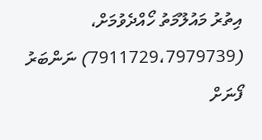އިތުރު މައުލޫމަތު ހޯއްދެވުމަށް، (7911729،7979739) ނަންބަރު ފޯނަށް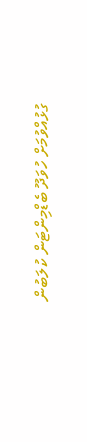ގުޅުއްވުމަށް ހުވަދޫ ބެޑްމިންޓަން ކުލަބުން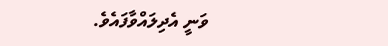ވަނީ އެދިލައްވާފައެވެ.